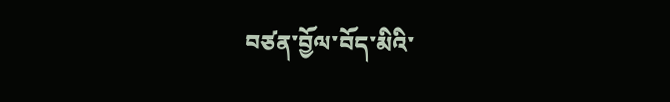བཙན་བྱོལ་བོད་མིའི་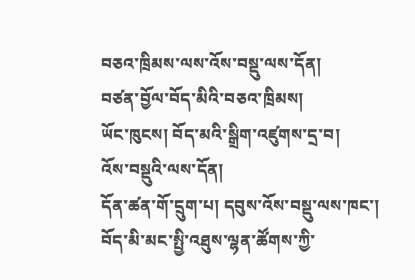བཅའ་ཁྲིམས་ལས་འོས་བསྡུ་ལས་དོན།
བཙན་བྱོལ་བོད་མིའི་བཅའ་ཁྲིམས།
ཡོང་ཁུངས། བོད་མའི་སྒྲིག་འཛུགས་དྲ་བ།
འོས་བསྡུའི་ལས་དོན།
དོན་ཚན་གོ་དྲུག་པ། དབུས་འོས་བསྡུ་ལས་ཁང་།
བོད་མི་མང་སྤྱི་འཐུས་ལྷན་ཚོགས་ཀྱི་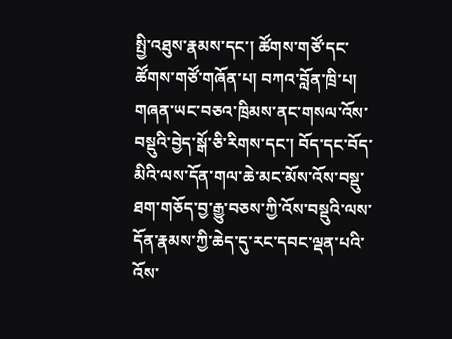སྤྱི་འཐུས་རྣམས་དང་། ཚོགས་གཙོ་དང་ཚོགས་གཙོ་གཞོན་པ། བཀའ་བློན་ཁྲི་པ། གཞན་ཡང་བཅའ་ཁྲིམས་ནང་གསལ་འོས་བསྡུའི་བྱེད་སྒོ་ཅི་རིགས་དང་། བོད་དང་བོད་མིའི་ལས་དོན་གལ་ཆེ་མང་མོས་འོས་བསྡུ་ཐག་གཅོད་བྱ་རྒྱུ་བཅས་ཀྱི་འོས་བསྡུའི་ལས་དོན་རྣམས་ཀྱི་ཆེད་དུ་རང་དབང་ལྡན་པའི་འོས་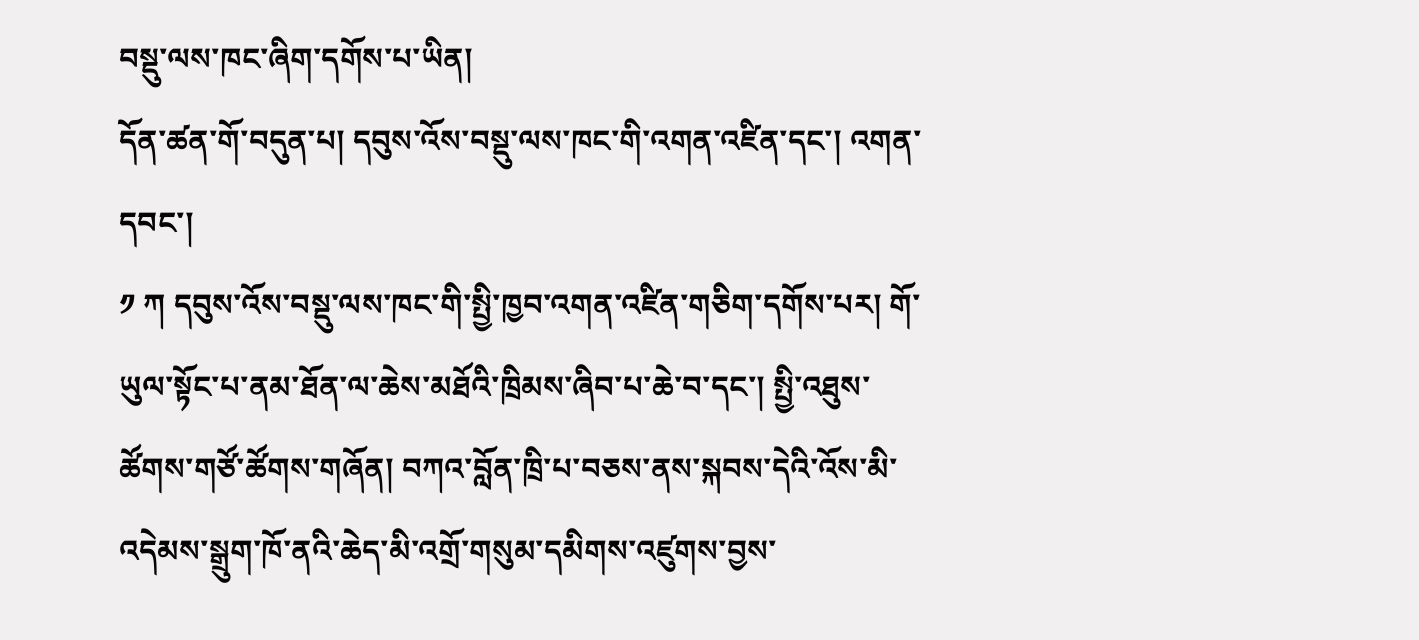བསྡུ་ལས་ཁང་ཞིག་དགོས་པ་ཡིན།
དོན་ཚན་གོ་བདུན་པ། དབུས་འོས་བསྡུ་ལས་ཁང་གི་འགན་འཛིན་དང་། འགན་དབང་།
༡ ཀ དབུས་འོས་བསྡུ་ལས་ཁང་གི་སྤྱི་ཁྱབ་འགན་འཛིན་གཅིག་དགོས་པར། གོ་ཡུལ་སྟོང་པ་ནམ་ཐོན་ལ་ཆེས་མཐོའི་ཁྲིམས་ཞིབ་པ་ཆེ་བ་དང་། སྤྱི་འཐུས་ཚོགས་གཙོ་ཚོགས་གཞོན། བཀའ་བློན་ཁྲི་པ་བཅས་ནས་སྐབས་དེའི་འོས་མི་འདེམས་སྒྲུག་ཁོ་ནའི་ཆེད་མི་འགྲོ་གསུམ་དམིགས་འཛུགས་བྱས་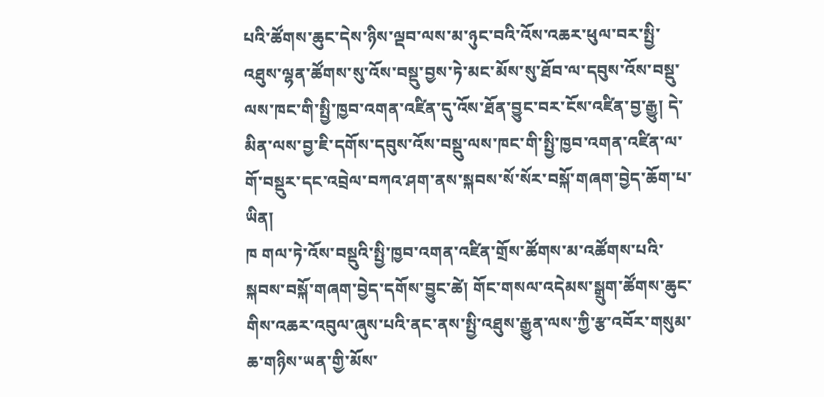པའི་ཚོགས་ཆུང་དེས་ཉིས་ལྡབ་ལས་མ་ཉུང་བའི་འོས་འཆར་ཕུལ་བར་སྤྱི་འཐུས་ལྷན་ཚོགས་སུ་འོས་བསྡུ་བྱས་ཏེ་མང་མོས་སུ་ཐོབ་ལ་དབུས་འོས་བསྡུ་ལས་ཁང་གི་སྤྱི་ཁྱབ་འགན་འཛིན་དུ་འོས་ཐོན་བྱུང་བར་ངོས་འཛིན་བྱ་རྒྱུ། དེ་མིན་ལས་བྱ་ཇི་དགོས་དབུས་འོས་བསྡུ་ལས་ཁང་གི་སྤྱི་ཁྱབ་འགན་འཛིན་ལ་གོ་བསྡུར་དང་འབྲེལ་བཀའ་ཤག་ནས་སྐབས་སོ་སོར་བསྐོ་གཞག་བྱེད་ཆོག་པ་ཡིན།
ཁ གལ་ཏེ་འོས་བསྡུའི་སྤྱི་ཁྱབ་འགན་འཛིན་གྲོས་ཚོགས་མ་འཚོགས་པའི་སྐབས་བསྐོ་གཞག་བྱེད་དགོས་བྱུང་ཚེ། གོང་གསལ་འདེམས་སྒྲུག་ཚོགས་ཆུང་གིས་འཆར་འབུལ་ཞུས་པའི་ནང་ནས་སྤྱི་འཐུས་རྒྱུན་ལས་ཀྱི་རྩ་འབོར་གསུམ་ཆ་གཉིས་ཡན་གྱི་མོས་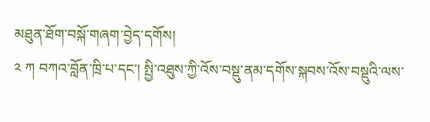མཐུན་ཐོག་བསྐོ་གཞག་བྱེད་དགོས།
༢ ཀ བཀའ་བློན་ཁྲི་པ་དང་། སྤྱི་འཐུས་ཀྱི་འོས་བསྡུ་ནམ་དགོས་སྐབས་འོས་བསྡུའི་ལས་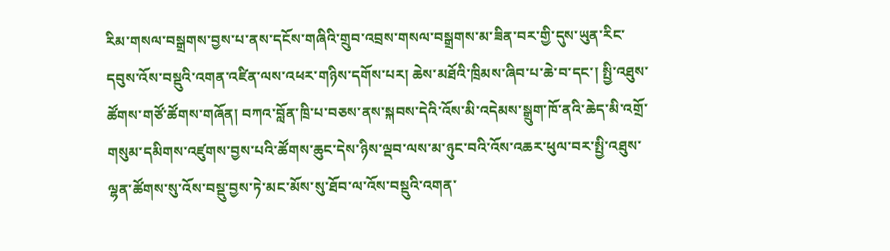རིམ་གསལ་བསྒྲགས་བྱས་པ་ནས་དངོས་གཞིའི་གྲུབ་འབྲས་གསལ་བསྒྲགས་མ་ཟིན་བར་གྱི་དུས་ཡུན་རིང་དབུས་འོས་བསྡུའི་འགན་འཛིན་ལས་འཕར་གཉིས་དགོས་པར། ཆེས་མཐོའི་ཁྲིམས་ཞིབ་པ་ཆེ་བ་དང་། སྤྱི་འཐུས་ཚོགས་གཙོ་ཚོགས་གཞོན། བཀའ་བློན་ཁྲི་པ་བཅས་ནས་སྐབས་དེའི་འོས་མི་འདེམས་སྒྲུག་ཁོ་ནའི་ཆེད་མི་འགྲོ་གསུམ་དམིགས་འཛུགས་བྱས་པའི་ཚོགས་ཆུང་དེས་ཉིས་ལྡབ་ལས་མ་ཉུང་བའི་འོས་འཆར་ཕུལ་བར་སྤྱི་འཐུས་ལྷན་ཚོགས་སུ་འོས་བསྡུ་བྱས་ཏེ་མང་མོས་སུ་ཐོབ་ལ་འོས་བསྡུའི་འགན་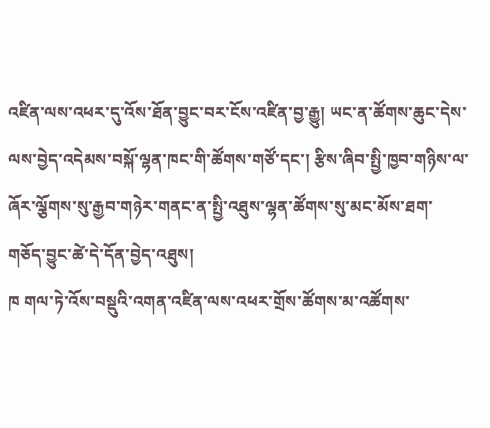འཛིན་ལས་འཕར་དུ་འོས་ཐོན་བྱུང་བར་ངོས་འཛིན་བྱ་རྒྱུ། ཡང་ན་ཚོགས་ཆུང་དེས་ལས་བྱེད་འདེམས་བསྐོ་ལྷན་ཁང་གི་ཚོགས་གཙོ་དང་། རྩིས་ཞིབ་སྤྱི་ཁྱབ་གཉིས་ལ་ཞོར་ལྕོགས་སུ་རྒྱབ་གཉེར་གནང་ན་སྤྱི་འཐུས་ལྷན་ཚོགས་སུ་མང་མོས་ཐག་གཅོད་བྱུང་ཚེ་དེ་དོན་བྱེད་འཐུས།
ཁ གལ་ཏེ་འོས་བསྡུའི་འགན་འཛིན་ལས་འཕར་གྲོས་ཚོགས་མ་འཚོགས་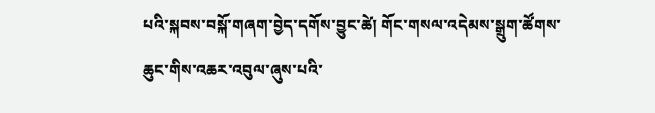པའི་སྐབས་བསྐོ་གཞག་བྱེད་དགོས་བྱུང་ཚེ། གོང་གསལ་འདེམས་སྒྲུག་ཚོགས་ཆུང་གིས་འཆར་འབུལ་ཞུས་པའི་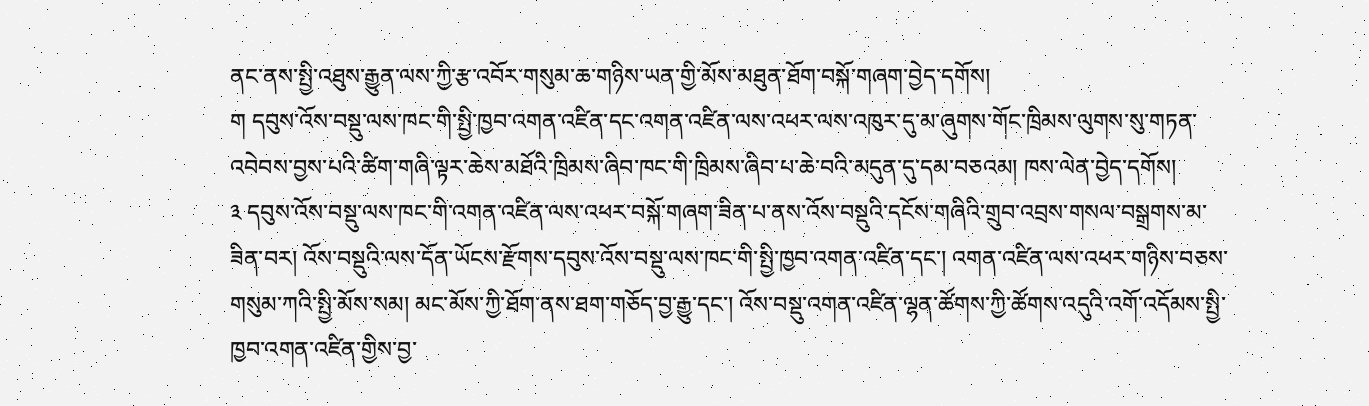ནང་ནས་སྤྱི་འཐུས་རྒྱུན་ལས་ཀྱི་རྩ་འབོར་གསུམ་ཆ་གཉིས་ཡན་གྱི་མོས་མཐུན་ཐོག་བསྐོ་གཞག་བྱེད་དགོས།
ག དབུས་འོས་བསྡུ་ལས་ཁང་གི་སྤྱི་ཁྱབ་འགན་འཛིན་དང་འགན་འཛིན་ལས་འཕར་ལས་འཁུར་དུ་མ་ཞུགས་གོང་ཁྲིམས་ལུགས་སུ་གཏན་འབེབས་བྱས་པའི་ཚིག་གཞི་ལྟར་ཆེས་མཐོའི་ཁྲིམས་ཞིབ་ཁང་གི་ཁྲིམས་ཞིབ་པ་ཆེ་བའི་མདུན་དུ་དམ་བཅའམ། ཁས་ལེན་བྱེད་དགོས།
༣ དབུས་འོས་བསྡུ་ལས་ཁང་གི་འགན་འཛིན་ལས་འཕར་བསྐོ་གཞག་ཟིན་པ་ནས་འོས་བསྡུའི་དངོས་གཞིའི་གྲུབ་འབྲས་གསལ་བསྒྲགས་མ་ཟིན་བར། འོས་བསྡུའི་ལས་དོན་ཡོངས་རྫོགས་དབུས་འོས་བསྡུ་ལས་ཁང་གི་སྤྱི་ཁྱབ་འགན་འཛིན་དང་། འགན་འཛིན་ལས་འཕར་གཉིས་བཅས་གསུམ་ཀའི་སྤྱི་མོས་སམ། མང་མོས་ཀྱི་ཐོག་ནས་ཐག་གཅོད་བྱ་རྒྱུ་དང་། འོས་བསྡུ་འགན་འཛིན་ལྷན་ཚོགས་ཀྱི་ཚོགས་འདུའི་འགོ་འདོམས་སྤྱི་ཁྱབ་འགན་འཛིན་གྱིས་བྱ་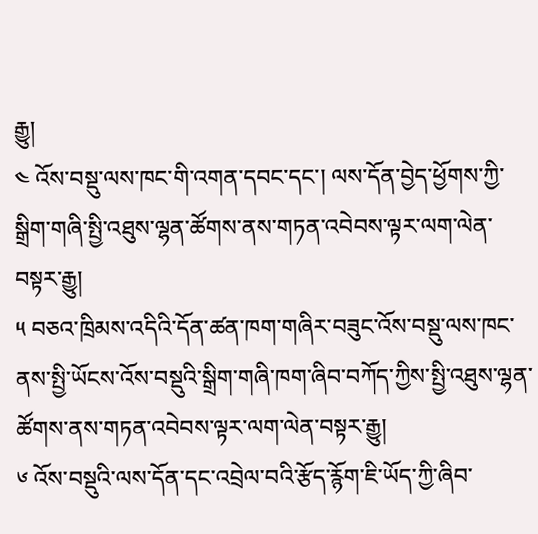རྒྱུ།
༤ འོས་བསྡུ་ལས་ཁང་གི་འགན་དབང་དང་། ལས་དོན་བྱེད་ཕྱོགས་ཀྱི་སྒྲིག་གཞི་སྤྱི་འཐུས་ལྷན་ཚོགས་ནས་གཏན་འབེབས་ལྟར་ལག་ལེན་བསྟར་རྒྱུ།
༥ བཅའ་ཁྲིམས་འདིའི་དོན་ཚན་ཁག་གཞིར་བཟུང་འོས་བསྡུ་ལས་ཁང་ནས་སྤྱི་ཡོངས་འོས་བསྡུའི་སྒྲིག་གཞི་ཁག་ཞིབ་བཀོད་ཀྱིས་སྤྱི་འཐུས་ལྷན་ཚོགས་ནས་གཏན་འབེབས་ལྟར་ལག་ལེན་བསྟར་རྒྱུ།
༦ འོས་བསྡུའི་ལས་དོན་དང་འབྲེལ་བའི་རྩོད་རྙོག་ཇི་ཡོད་ཀྱི་ཞིབ་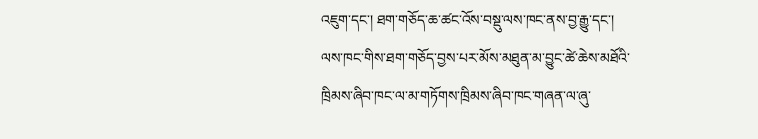འཇུག་དང་། ཐག་གཅོད་ཆ་ཚང་འོས་བསྡུ་ལས་ཁང་ནས་བྱ་རྒྱུ་དང་། ལས་ཁང་གིས་ཐག་གཅོད་བྱས་པར་མོས་མཐུན་མ་བྱུང་ཚེ་ཆེས་མཐོའི་ཁྲིམས་ཞིབ་ཁང་ལ་མ་གཏོགས་ཁྲིམས་ཞིབ་ཁང་གཞན་ལ་ཞུ་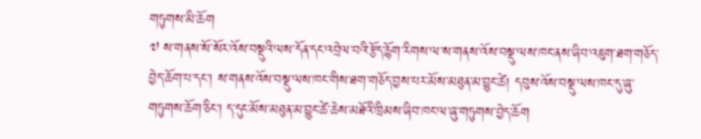གཏུགས་མི་ཆོག
༧ ས་གནས་སོ་སོར་འོས་བསྡུའི་ལས་དོན་དང་འབྲེལ་བའི་རྩོད་རྙོག་རིགས་ལ་ས་གནས་འོས་བསྡུ་ལས་ཁང་ནས་ཞིབ་འཇུག་ཐག་གཅོད་བྱེད་ཆོག་པ་དང་། ས་གནས་འོས་བསྡུ་ལས་ཁང་གིས་ཐག་གཅོད་བྱས་པར་མོས་མཐུན་མ་བྱུང་ཚེ། དབུས་འོས་བསྡུ་ལས་ཁང་དུ་ཞུ་གཏུགས་ཆོག་ཅིང་། ད་དུང་མོས་མཐུན་མ་བྱུང་ཚེ་ཆེས་མཐོའི་ཁྲིམས་ཞིབ་ཁང་ལ་ཞུ་གཏུགས་བྱེད་ཆོག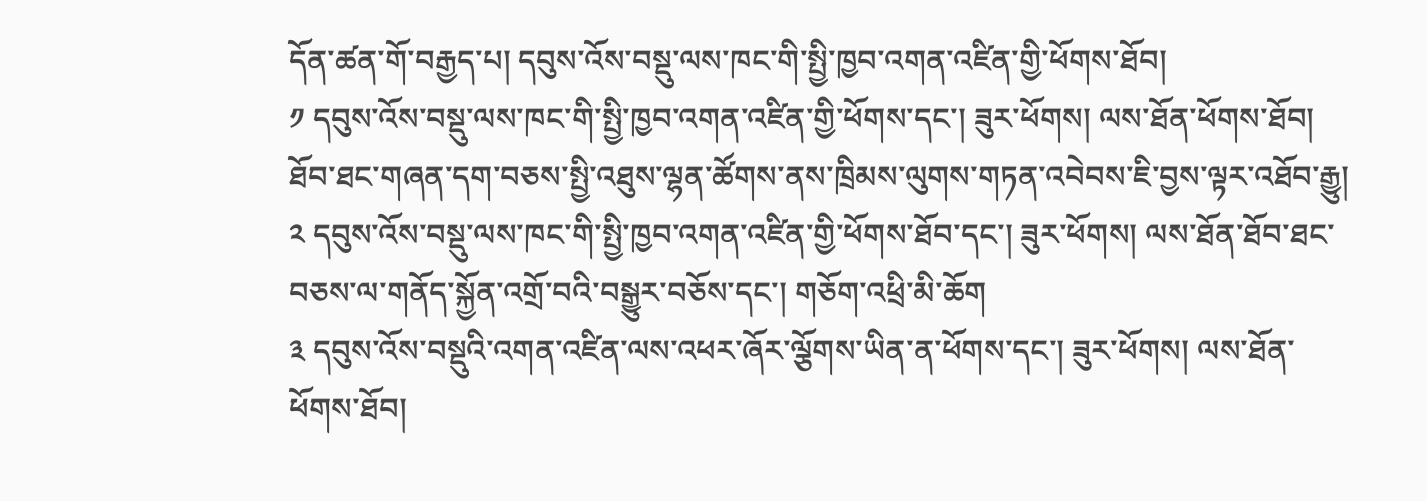དོན་ཚན་གོ་བརྒྱད་པ། དབུས་འོས་བསྡུ་ལས་ཁང་གི་སྤྱི་ཁྱབ་འགན་འཛིན་གྱི་ཕོགས་ཐོབ།
༡ དབུས་འོས་བསྡུ་ལས་ཁང་གི་སྤྱི་ཁྱབ་འགན་འཛིན་གྱི་ཕོགས་དང་། ཟུར་ཕོགས། ལས་ཐོན་ཕོགས་ཐོབ། ཐོབ་ཐང་གཞན་དག་བཅས་སྤྱི་འཐུས་ལྷན་ཚོགས་ནས་ཁྲིམས་ལུགས་གཏན་འབེབས་ཇི་བྱས་ལྟར་འཐོབ་རྒྱུ།
༢ དབུས་འོས་བསྡུ་ལས་ཁང་གི་སྤྱི་ཁྱབ་འགན་འཛིན་གྱི་ཕོགས་ཐོབ་དང་། ཟུར་ཕོགས། ལས་ཐོན་ཐོབ་ཐང་བཅས་ལ་གནོད་སྐྱོན་འགྲོ་བའི་བསྒྱུར་བཅོས་དང་། གཅོག་འཕྲི་མི་ཆོག
༣ དབུས་འོས་བསྡུའི་འགན་འཛིན་ལས་འཕར་ཞོར་ལྕོགས་ཡིན་ན་ཕོགས་དང་། ཟུར་ཕོགས། ལས་ཐོན་ཕོགས་ཐོབ།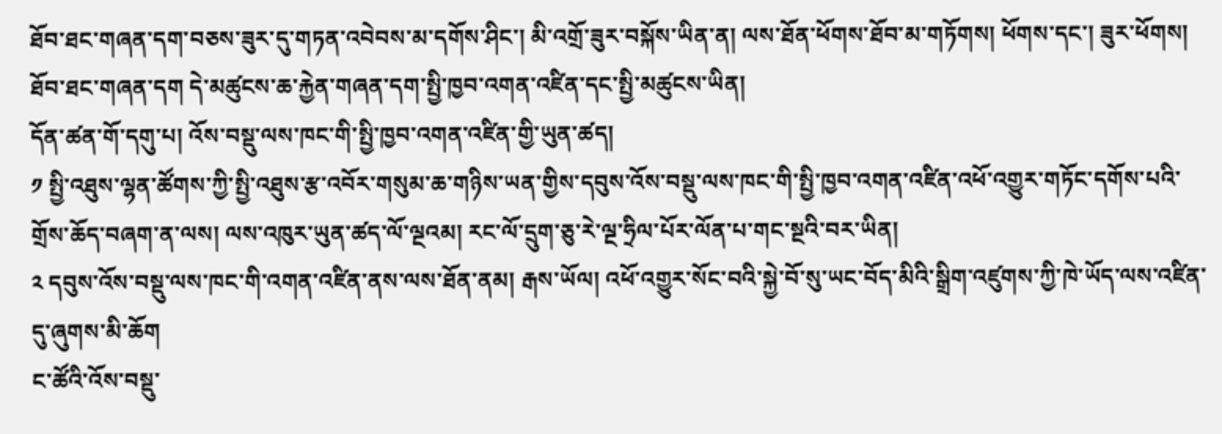ཐོབ་ཐང་གཞན་དག་བཅས་ཟུར་དུ་གཏན་འབེབས་མ་དགོས་ཤིང་། མི་འགྲོ་ཟུར་བསྐོས་ཡིན་ན། ལས་ཐོན་ཕོགས་ཐོབ་མ་གཏོགས། ཕོགས་དང་། ཟུར་ཕོགས། ཐོབ་ཐང་གཞན་དག དེ་མཚུངས་ཆ་རྐྱེན་གཞན་དག་སྤྱི་ཁྱབ་འགན་འཛིན་དང་སྤྱི་མཚུངས་ཡིན།
དོན་ཚན་གོ་དགུ་པ། འོས་བསྡུ་ལས་ཁང་གི་སྤྱི་ཁྱབ་འགན་འཛིན་གྱི་ཡུན་ཚད།
༡ སྤྱི་འཐུས་ལྷན་ཚོགས་ཀྱི་སྤྱི་འཐུས་རྩ་འབོར་གསུམ་ཆ་གཉིས་ཡན་གྱིས་དབུས་འོས་བསྡུ་ལས་ཁང་གི་སྤྱི་ཁྱབ་འགན་འཛིན་འཕོ་འགྱུར་གཏོང་དགོས་པའི་གྲོས་ཆོད་བཞག་ན་ལས། ལས་འཁུར་ཡུན་ཚད་ལོ་ལྔའམ། རང་ལོ་དྲུག་ཅུ་རེ་ལྔ་ཧྲིལ་པོར་ལོན་པ་གང་སྔའི་བར་ཡིན།
༢ དབུས་འོས་བསྡུ་ལས་ཁང་གི་འགན་འཛིན་ནས་ལས་ཐོན་ནམ། རྒས་ཡོལ། འཕོ་འགྱུར་སོང་བའི་སྐྱེ་བོ་སུ་ཡང་བོད་མིའི་སྒྲིག་འཛུགས་ཀྱི་ཁེ་ཡོད་ལས་འཛིན་དུ་ཞུགས་མི་ཆོག
ང་ཚོའི་འོས་བསྡུ་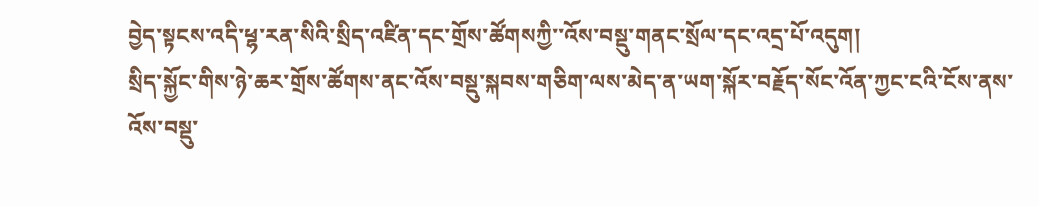བྱེད་སྟངས་འདི་ཕྷ་རན་སིའི་སྲིད་འཛིན་དང་གྲོས་ཚོགསཀྱི་་འོས་བསྡུ་གནང་སྲོལ་དང་འདྲ་པོ་འདུག།
སྲིད་སྐྱོང་གིས་ཉེ་ཆར་གྲོས་ཚོགས་ནང་འོས་བསྡུ་སྐབས་གཅིག་ལས་མེད་ན་ཡག་སྐོར་བརྗོད་སོང་འོན་ཀྱང་ངའི་ངོས་ནས་འོས་བསྡུ་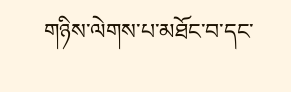གཉིས་ལེགས་པ་མཐོང་བ་དང་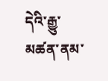དེའི་རྒྱུ་མཚན་ནམ་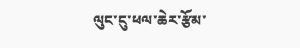ལུང་ངུ་ཕལ་ཆེར་རྩོམ་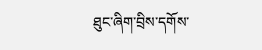ཐུང་ཞིག་བྲིས་དགོས་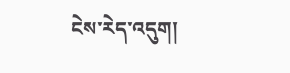ངེས་རེད་འདུག།